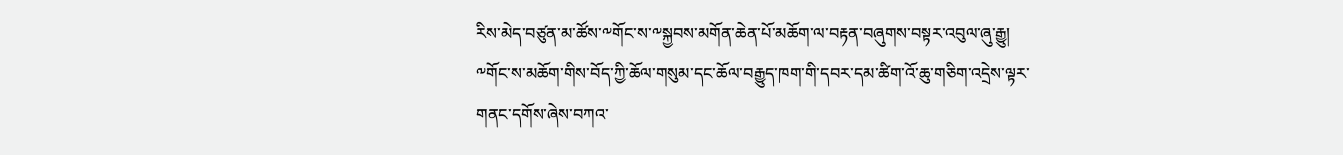རིས་མེད་བཙུན་མ་ཚོས་༸གོང་ས་༸སྐྱབས་མགོན་ཆེན་པོ་མཆོག་ལ་བརྟན་བཞུགས་བསྟར་འབུལ་ཞུ་རྒྱུ།
༸གོང་ས་མཆོག་གིས་བོད་ཀྱི་ཆོལ་གསུམ་དང་ཆོལ་བརྒྱུད་ཁག་གི་དབར་དམ་ཚིག་འོ་ཆུ་གཅིག་འདྲེས་ལྟར་གནང་དགོས་ཞེས་བཀའ་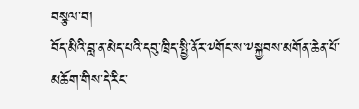བསྩལ་བ།
བོད་མིའི་བླ་ན་མེད་པའི་དབུ་ཁྲིད་སྤྱི་ནོར་༸གོང་ས་༸སྐྱབས་མགོན་ཆེན་པོ་མཆོག་གིས་དེ་རིང་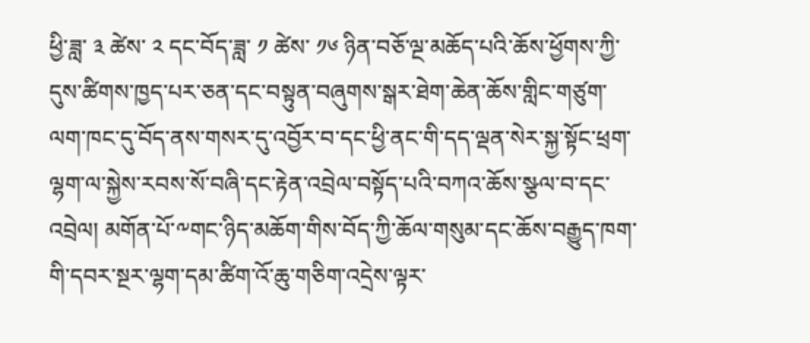ཕྱི་ཟླ་ ༣ ཚེས་ ༢ དང་བོད་ཟླ་ ༡ ཚེས་ ༡༦ ཉིན་བཅོ་ལྔ་མཆོད་པའི་ཆོས་ཕྱོགས་ཀྱི་དུས་ཚིགས་ཁྱད་པར་ཅན་དང་བསྟུན་བཞུགས་སྒར་ཐེག་ཆེན་ཆོས་གླིང་གཙུག་ལག་ཁང་དུ་བོད་ནས་གསར་དུ་འབྱོར་བ་དང་ཕྱི་ནང་གི་དད་ལྡན་སེར་སྐྱ་སྟོང་ཕྲག་ལྷག་ལ་སྐྱེས་རབས་སོ་བཞི་དང་རྟེན་འབྲེལ་བསྟོད་པའི་བཀའ་ཆོས་སྩལ་བ་དང་འབྲེལ། མགོན་པོ་༸གང་ཉིད་མཆོག་གིས་བོད་ཀྱི་ཆོལ་གསུམ་དང་ཆོས་བརྒྱུད་ཁག་གི་དབར་སྔར་ལྷག་དམ་ཚིག་འོ་ཆུ་གཅིག་འདྲེས་ལྟར་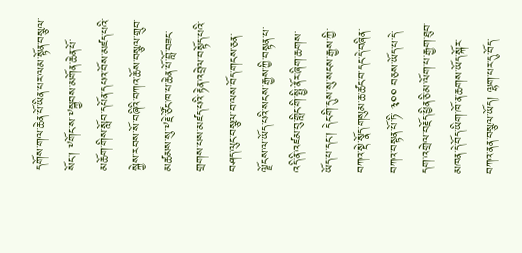དགོས་གལ་ཆེན་པོ་ཡིན་པར་ལམ་སྟོན་བསྩལ་སོང་། ༸གོང་ས་༸སྐྱབས་མགོན་ཆེན་པོ་མཆོག་གིས་སློབ་དཔོན་དཔའ་བོས་མཛད་པའི་སྐྱེས་རབས་སོ་བཞིའི་བཀའ་ཆོས་བསྩལ་གྲུབ་མཚམས་སུ་༸རྗེ་ཙོང་ཁ་པ་ཆེན་པོ་བློ་བཟང་གྲགས་པས་མཛད་པའི་རྟེན་འབྲེལ་བསྟོད་པའི་བཤད་ལུང་བསྩལ་བ་ལས་བོད་གངས་ཅན་ལྗོངས་ལ་ཡོད་པའི་སངས་རྒྱས་ཀྱི་བསྟན་པ་འདི་ནི་འཛམ་བུ་གླིང་གི་སྤྱི་ནོར་ཞིག་ཆགས་ཡོད་པ་དང་། དེང་གི་དུས་སུ་སངས་རྒྱས་ཀྱི་བཀའ་སྡེ་སྣོད་གསུམ་ཆ་ཚང་བ་དང་དེ་བཞིན་བཀའ་བསྟན་པོ་ཏི་ ༣༠༠ བཅས་ཡོད་པ་དེ་དག་འགྲེལ་བརྗོད་ཕྱིན་ཅི་མ་ལོག་པ་རྒྱག་ཐུབ་མཁན་དེ་བོད་ཡིག་ཁོ་ན་ཆགས་ཡོད་སྐོར་བཀའ་ནན་བསྩལ་ཡོད། ལྷག་པར་དུ་བོད་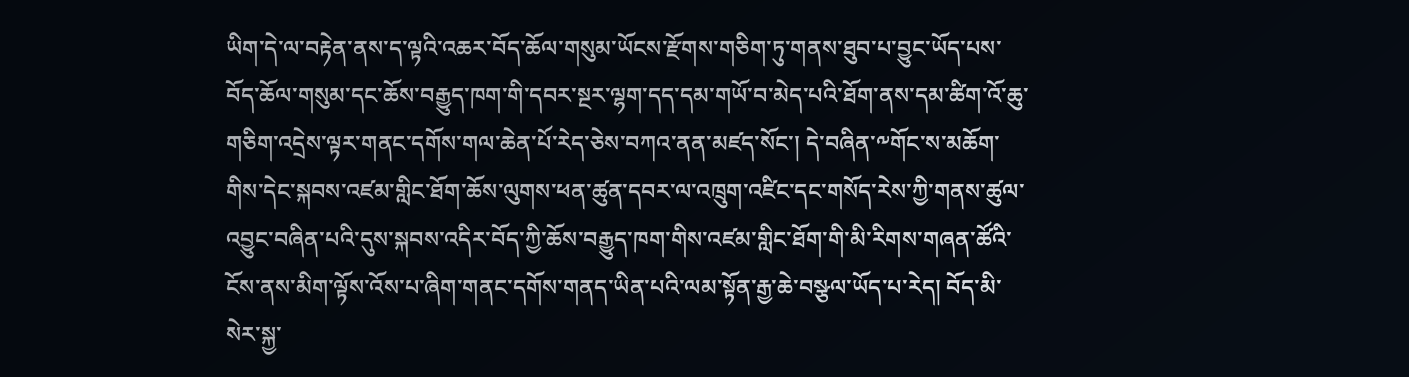ཡིག་དེ་ལ་བརྟེན་ནས་ད་ལྟའི་འཆར་བོད་ཆོལ་གསུམ་ཡོངས་རྫོགས་གཅིག་ཏུ་གནས་ཐུབ་པ་བྱུང་ཡོད་པས་བོད་ཆོལ་གསུམ་དང་ཆོས་བརྒྱུད་ཁག་གི་དབར་སྔར་ལྷག་དད་དམ་གཡོ་བ་མེད་པའི་ཐོག་ནས་དམ་ཚིག་འོ་ཆུ་གཅིག་འདྲེས་ལྟར་གནང་དགོས་གལ་ཆེན་པོ་རེད་ཅེས་བཀའ་ནན་མཛད་སོང་། དེ་བཞིན་༸གོང་ས་མཆོག་གིས་དེང་སྐབས་འཛམ་གླིང་ཐོག་ཆོས་ལུགས་ཕན་ཚུན་དབར་ལ་འཁྲུག་འཛིང་དང་གསོད་རེས་ཀྱི་གནས་ཚུལ་འབྱུང་བཞིན་པའི་དུས་སྐབས་འདིར་བོད་ཀྱི་ཆོས་བརྒྱུད་ཁག་གིས་འཛམ་གླིང་ཐོག་གི་མི་རིགས་གཞན་ཚོའི་ངོས་ནས་མིག་ལྟོས་འོས་པ་ཞིག་གནང་དགོས་གནད་ཡིན་པའི་ལམ་སྟོན་རྒྱ་ཆེ་བསྩལ་ཡོད་པ་རེད། བོད་མི་སེར་སྐྱ་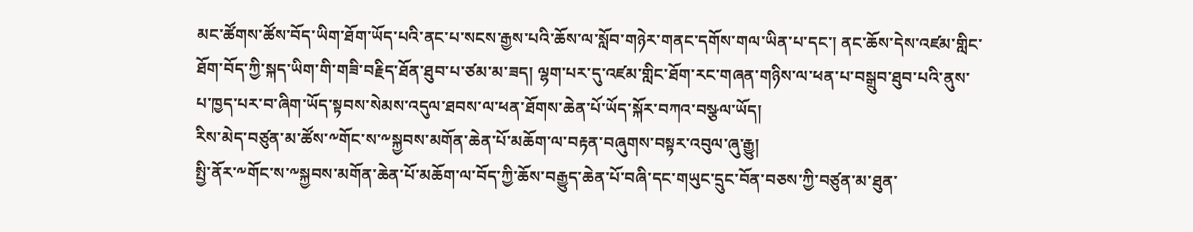མང་ཚོགས་ཚོས་བོད་ཡིག་ཐོག་ཡོད་པའི་ནང་པ་སངས་རྒྱས་པའི་ཆོས་ལ་སློབ་གཉེར་གནང་དགོས་གལ་ཡིན་པ་དང་། ནང་ཆོས་དེས་འཛམ་གླིང་ཐོག་བོད་ཀྱི་སྐད་ཡིག་གི་གཟི་བརྗིད་ཐོན་ཐུབ་པ་ཙམ་མ་ཟད། ལྷག་པར་དུ་འཛམ་གླིང་ཐོག་རང་གཞན་གཉིས་ལ་ཕན་པ་བསྒྲུབ་ཐུབ་པའི་ནུས་པ་ཁྱད་པར་བ་ཞིག་ཡོད་སྟབས་སེམས་འདུལ་ཐབས་ལ་ཕན་ཐོགས་ཆེན་པོ་ཡོད་སྐོར་བཀའ་བསྩལ་ཡོད།
རིས་མེད་བཙུན་མ་ཚོས་༸གོང་ས་༸སྐྱབས་མགོན་ཆེན་པོ་མཆོག་ལ་བརྟན་བཞུགས་བསྟར་འབུལ་ཞུ་རྒྱུ།
སྤྱི་ནོར་༸གོང་ས་༸སྐྱབས་མགོན་ཆེན་པོ་མཆོག་ལ་བོད་ཀྱི་ཆོས་བརྒྱུད་ཆེན་པོ་བཞི་དང་གཡུང་དྲུང་བོན་བཅས་ཀྱི་བཙུན་མ་ཐུན་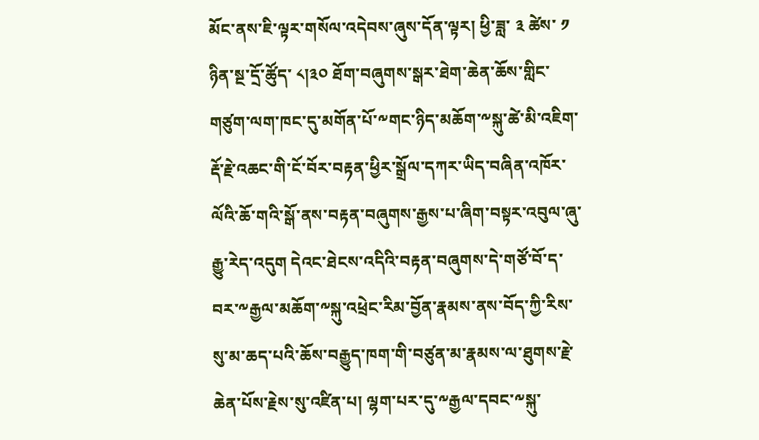མོང་ནས་ཇི་ལྟར་གསོལ་འདེབས་ཞུས་དོན་ལྟར། ཕྱི་ཟླ་ ༣ ཚེས་ ༡ ཉིན་སྔ་དྲོ་ཚོུད་ ༨།༣༠ ཐོག་བཞུགས་སྒར་ཐེག་ཆེན་ཆོས་གླིང་གཙུག་ལག་ཁང་དུ་མགོན་པོ་༸གང་ཉིད་མཆོག་༸སྐུ་ཚེ་མི་འཇིག་རྡོ་རྗེ་འཆང་གི་ངོ་བོར་བརྟན་ཕྱིར་སྒྲོལ་དཀར་ཡིད་བཞིན་འཁོར་ལོའི་ཆོ་གའི་སྒོ་ནས་བརྟན་བཞུགས་རྒྱས་པ་ཞིག་བསྟར་འབུལ་ཞུ་རྒྱུ་རེད་འདུག དེའང་ཐེངས་འདིའི་བརྟན་བཞུགས་དེ་གཙོ་བོ་ད་བར་༸རྒྱལ་མཆོག་༸སྐུ་འཕྲེང་རིམ་བྱོན་རྣམས་ནས་བོད་ཀྱི་རིས་སུ་མ་ཆད་པའི་ཆོས་བརྒྱུད་ཁག་གི་བཙུན་མ་རྣམས་ལ་ཐུགས་རྗེ་ཆེན་པོས་རྗེས་སུ་འཛིན་པ། ལྷག་པར་དུ་༸རྒྱལ་དབང་༸སྐུ་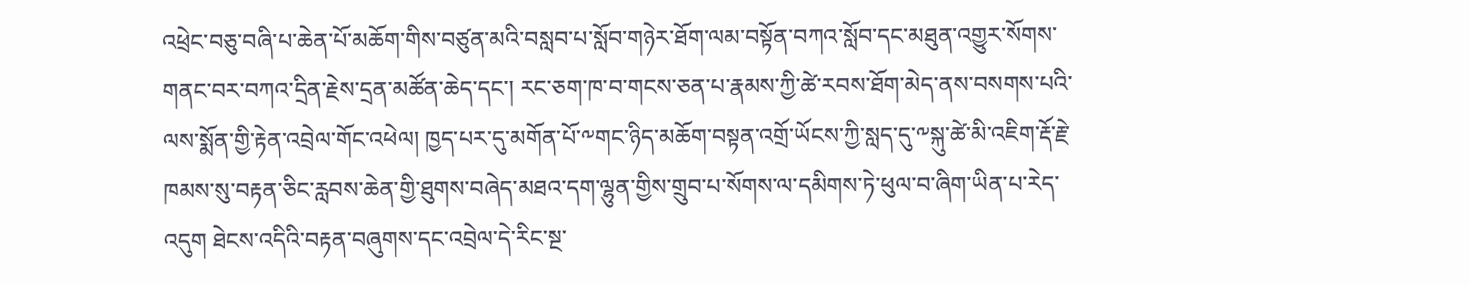འཕྲེང་བཅུ་བཞི་པ་ཆེན་པོ་མཆོག་གིས་བཙུན་མའི་བསླབ་པ་སློབ་གཉེར་ཐོག་ལམ་བསྟོན་བཀའ་སློབ་དང་མཐུན་འགྱུར་སོགས་གནང་བར་བཀའ་དྲིན་རྗེས་དྲན་མཚོན་ཆེད་དང་། རང་ཅག་ཁ་བ་གངས་ཅན་པ་རྣམས་ཀྱི་ཚེ་རབས་ཐོག་མེད་ནས་བསགས་པའི་ལས་སྨོན་གྱི་རྟེན་འབྲེལ་གོང་འཕེལ། ཁྱད་པར་དུ་མགོན་པོ་༸གང་ཉིད་མཆོག་བསྟན་འགྲོ་ཡོངས་ཀྱི་སླད་དུ་༸སྐུ་ཚེ་མི་འཇིག་རྡོ་རྗེ་ཁམས་སུ་བརྟན་ཅིང་རླབས་ཆེན་གྱི་ཐུགས་བཞེད་མཐའ་དག་ལྷུན་གྱིས་གྲུབ་པ་སོགས་ལ་དམིགས་ཏེ་ཕུལ་བ་ཞིག་ཡིན་པ་རེད་འདུག ཐེངས་འདིའི་བརྟན་བཞུགས་དང་འབྲེལ་དེ་རིང་སྔ་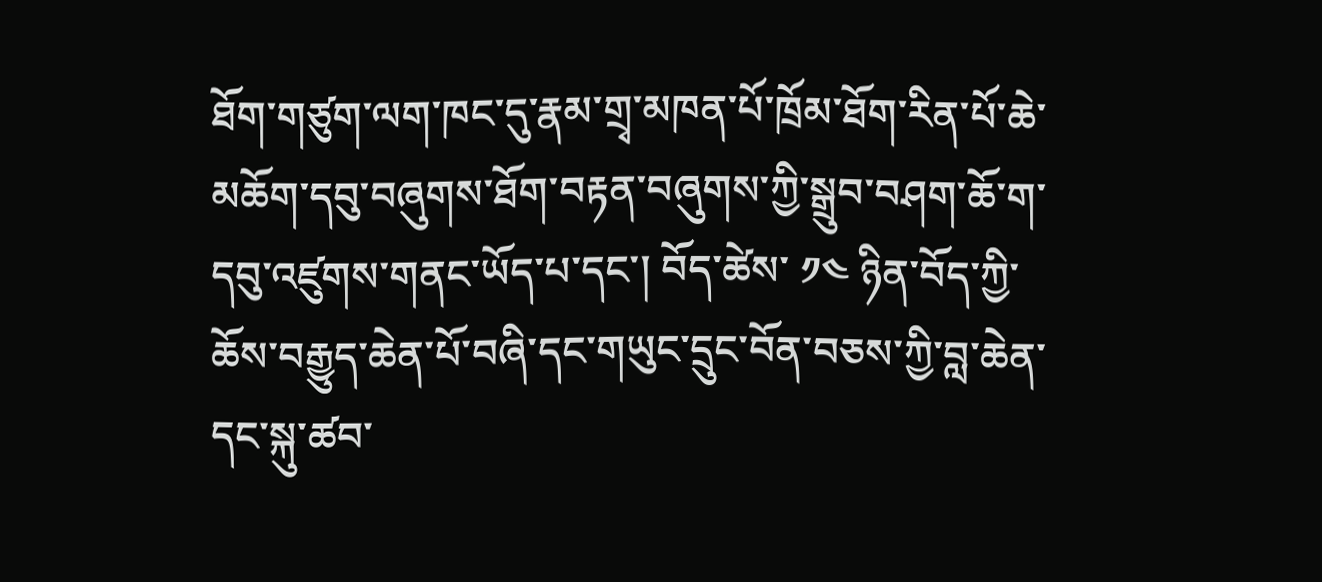ཐོག་གཙུག་ལག་ཁང་དུ་རྣམ་གྲྭ་མཁན་པོ་ཁྲོམ་ཐོག་རིན་པོ་ཆེ་མཆོག་དབུ་བཞུགས་ཐོག་བརྟན་བཞུགས་ཀྱི་སྒྲུབ་བཤག་ཆོ་ག་དབུ་འཛུགས་གནང་ཡོད་པ་དང་། བོད་ཚེས་ ༡༤ ཉིན་བོད་ཀྱི་ཆོས་བརྒྱུད་ཆེན་པོ་བཞི་དང་གཡུང་དྲུང་བོན་བཅས་ཀྱི་བླ་ཆེན་དང་སྐུ་ཚབ་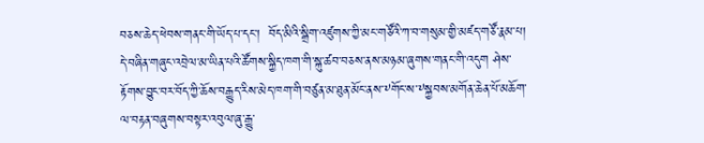བཅས་ཆེད་ཕེབས་གནང་གི་ཡོད་པ་དང་།  བོད་མིའི་སྒྲིག་འཛུགས་ཀྱི་མང་གཙོའི་ཀ་བ་གསུམ་གྱི་མཛད་གཙོ་རྣམ་པ། དེ་བཞིན་གཞུང་འབྲེལ་མ་ཡིན་པའི་ཚོགས་སྐྱིད་ཁག་གི་སྐུ་ཚབ་བཅས་ནས་མཉམ་ཞུགས་གནང་གི་འདུག ཤེས་རྟོགས་བྱུང་བར་བོད་ཀྱི་ཆོས་བརྒྱུད་རིས་མེད་ཁག་གི་བཙུན་མ་ཐུན་མོང་ནས་༸གོང་ས་༸སྐྱབས་མགོན་ཆེན་པོ་མཆོག་ལ་བརྟན་བཞུགས་བསྟར་འབུལ་ཞུ་རྒྱུ་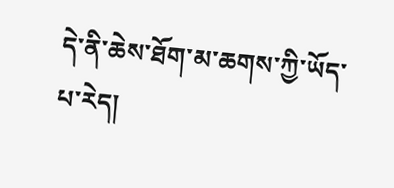དེ་ནི་ཆེས་ཐོག་མ་ཆགས་ཀྱི་ཡོད་པ་རེད།